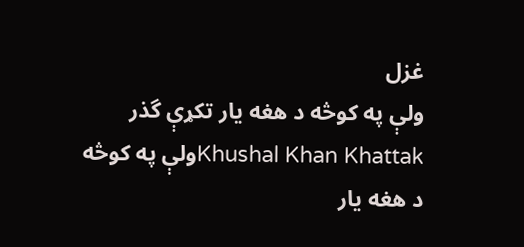غزل
ولې په کوڅه د هغه يار تکړې گذر
Khushal Khan Khattakولې په کوڅه د هغه يار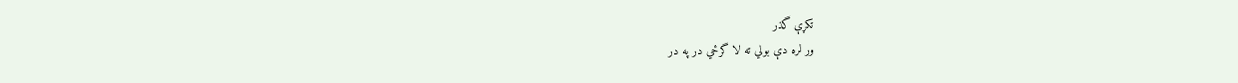تکړې گذر
ور لره دې بولي ته لا گرځي در په در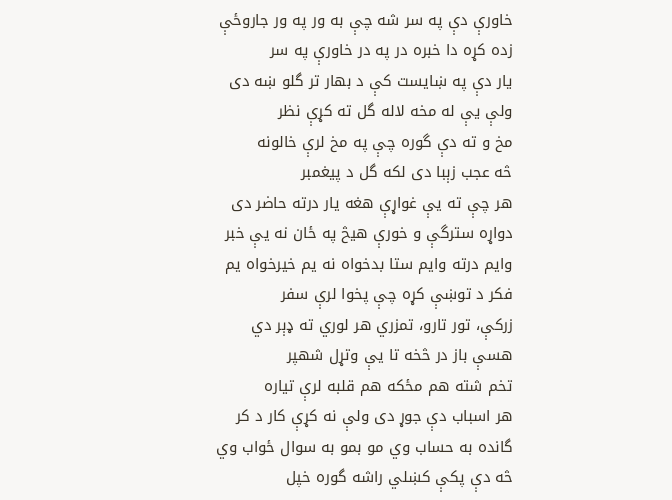خاورې دې په سر شه چې به ور په ور جاروځې
زده کړه دا خبره در په در خاورې په سر
يار دې په ښايست کې د بهار تر گلو ښه دی
ولې يې له مخه لاله گل ته کړې نظر
مخ و ته دې گوره چې په مخ لرې خالونه
څه عجب زېبا دی لکه گل د پيغمبر
هر چې ته يې غواړې هغه يار درته حاضر دی
دواړه سترگې و خورې هيڅ په ځان نه يې خبر
وايم درته وايم ستا بدخواه نه يم خيرخواه يم
فکر د توښې کړه چې پخوا لرې سفر
زرکې، تور تارو، تمزري هر لوري ته ډېر دي
هسې باز در څخه تا يې وتړل شهپر
تخم شته هم مځکه هم قلبه لرې تياره
هر اسباب دې جوړ دی ولې نه کړې کار د کر
گانده به حساب وي مو بمو به سوال ځواب وي
څه دې پکې کښلي راشه گوره خپل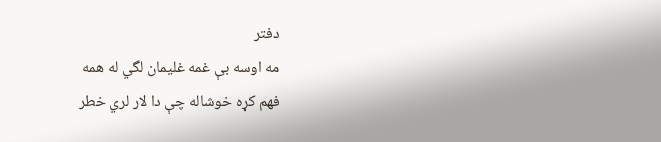دفتر
مه اوسه بې غمه غليمان لگي له همه
فهم کړه خوشاله چې دا لار لري خطر